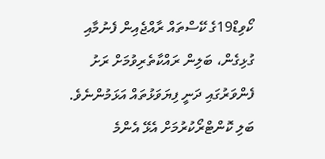ކޯވިޑް19ގެ ކޭސްތައް ރާއްޖެއިން ފެނުމާއި ގުޅިގެން، ބަލިން ރައްކާތެރިވުމަށް ރަށު ފެންވަރުގައި ދަނީ ފިޔަވަޅުތައް އަޅަމުންނެވެ. ބަލި ކޮންޓްރޯކުރުމަށް އެޅޭ އެންމެ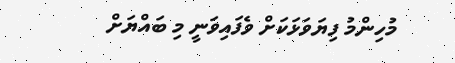މުހިންމު ފިޔަވަޅަކަށް ވެފައިވަނީ މި ބައްޔަށް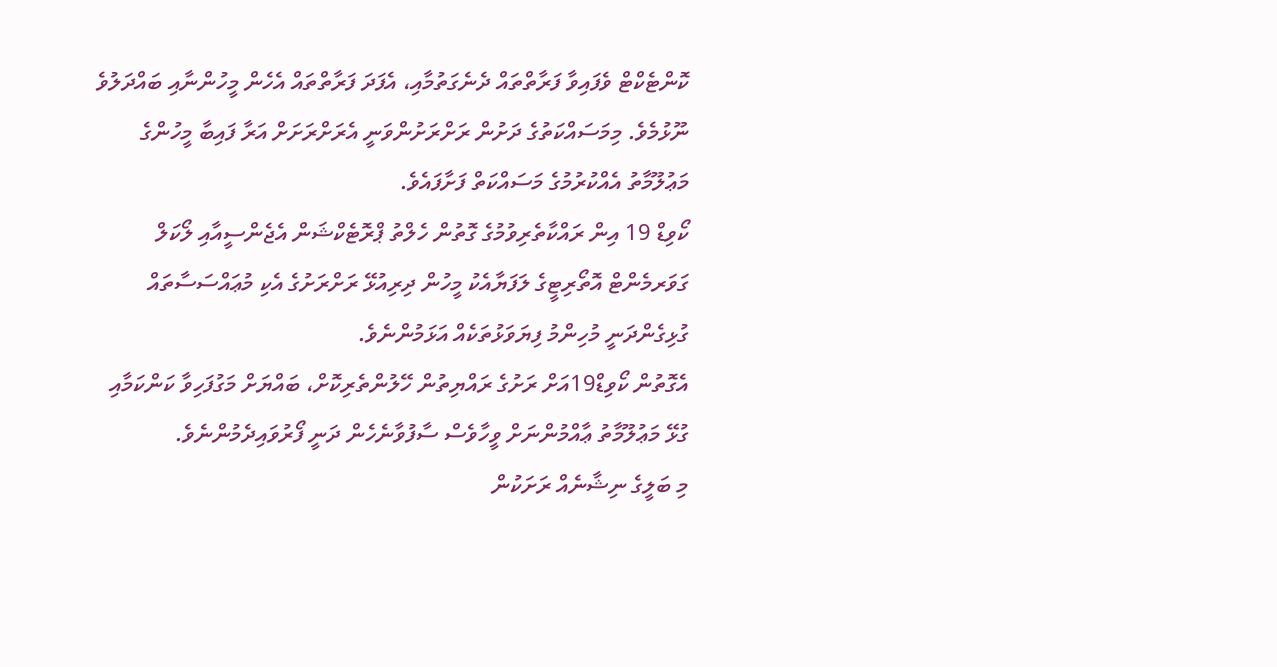ކޮންޓެކްޓް ވެފައިވާ ފަރާތްތައް ދެނެގަތުމާއި، އެފަދަ ފަރާތްތައް އެހެން މީހުންނާއި ބައްދަލުވެ ނޫޅުމެވެ. މިމަސައްކަތުގެ ދަށުން ރަށްރަށުންވަނީ އެރަށްރަށަށް އަރާ ފައިބާ މީހުންގެ މަޢުލޫމާތު އެއްކުރުމުގެ މަސައްކަތް ފަށާފައެވެ.
ކޯވިޑް 19 އިން ރައްކާތެރިވުމުގެ ގޮތުން ހެލްތު ޕްރޮޓެކްޝަން އެޖެންސީއާއި ލޯކަލް ގަވަރމެންޓް އޮތޯރިޓީގެ ލަފަޔާއެކު މީހުން ދިރިއުޅޭ ރަށްރަށުގެ އެކި މުޢައްސަސާތައް ގުޅިގެންދަނީ މުހިންމު ފިޔަވަޅުތަކެއް އަޅަމުންނެވެ.
އެގޮތުން ކޯވިޑް19އަށް ރަށުގެ ރައްޔިތުން ހޭލުންތެރިކޮށް، ބައްޔަށް މަގުފަހިވާ ކަންކަމާއި ގުޅޭ މަޢުލޫމާތު ޢާއްމުންނަށް ވީހާވެސް ސާފުވާނެހެން ދަނީ ފޯރުވައިދެމުންނެވެ.
މި ބަލީގެ ނިޝާނެއް ރަށަކުން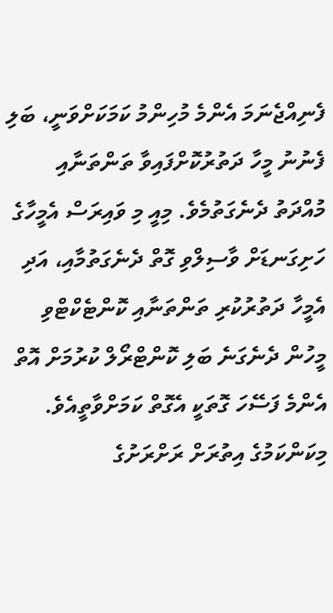ފެނިއްޖެނަމަ އެންމެ މުހިންމު ކަމަކަށްވަނީ، ބަލި ފެނުނު މީހާ ދަތުރުކޮށްފައިވާ ތަންތަނާއި މުއްދަތު ދެނެގަތުމެވެ. މިއީ މި ވައިރަސް އެމީހާގެ ހަށިގަނޑަށް ވާސިލްވި ގޮތް ދެނެގަތުމާއި، އަދި އެމީހާ ދަތުރުކުރި ތަންތަނާއި ކޮންޓެކްޓްވި މީހުން ދެނެގަނެ ބަލި ކޮންޓްރޯލް ކުރުމަށް އޮތް އެންމެ ފަސޭހަ ގޮތަކީ އެގޮތް ކަމަށްވާތީއެވެ.
މިކަންކަމުގެ އިތުރަށް ރަށްރަށުގެ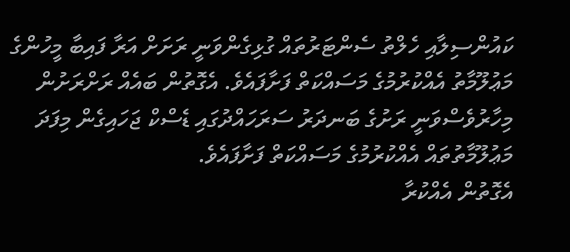ކައުންސިލާއި ހެލްތު ސެންޓަރުތައް ގުޅިގެންވަނީ ރަށަށް އަރާ ފައިބާ މީހުންގެ މަޢުލޫމާތު އެއްކުރުމުގެ މަސައްކަތް ފަށާފައެވެ. އެގޮތުން ބައެއް ރަށްރަށުން މިހާރުވެސްވަނީ ރަށުގެ ބަނދަރު ސަރަހައްދުގައި ޑެސްކް ޖަހައިގެން މިފަދަ މަޢުލޫމާތުތައް އެއްކުރުމުގެ މަސައްކަތް ފަށާފައެވެ.
އެގޮތުން އެއްކުރާ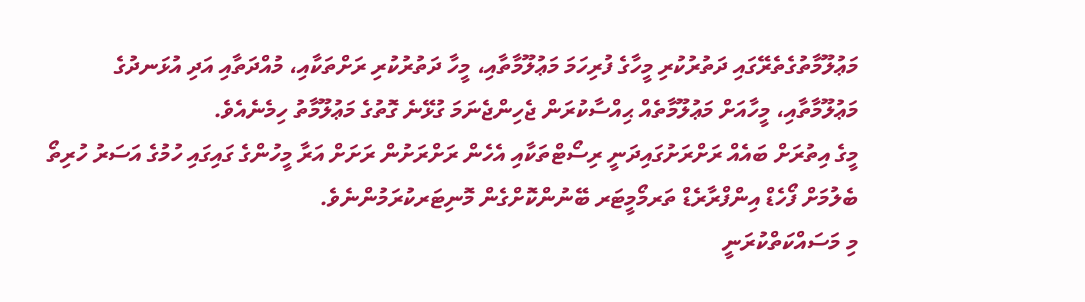މަޢުލޫމާތުގެތެރޭގައި ދަތުރުކުރި މީހާގެ ފުރިހަމަ މަޢުލޫމާތާއި، މީހާ ދަތުރުކުރި ރަށްތަކާއި، މުއްދަތާއި އަދި އުޅަނދުގެ މަޢުލޫމާތާއި، މީހާއަށް މަޢުލޫމާތެއް ޙިއްސާކުރަން ޖެހިންޖެނަމަ ގުޅޭނެ ގޮތުގެ މަޢުލޫމާތު ހިމެނެއެވެ.
މީގެ އިތުރަށް ބައެއް ރަށްރަށުގައިދަނީ ރިސޯޓްތަކާއި އެހެން ރަށްރަށުން ރަށަށް އަރާ މީހުންގެ ގައިގައި ހުމުގެ އަސަރު ހުރިތޯ ބެލުމަށް ފޯހެޑް އިންފްރާރެޑް ތަރމޯމީޓަރ ބޭނުންކޮށްގެން މޮނިޓަރކުރަމުންނެވެ.
މި މަސައްކަތްކުރަނީ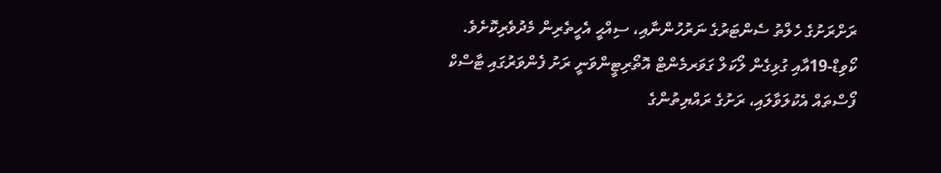ރަށްރަށުގެ ހެލްތު ސެންޓަރުގެ ނަރުހުންނާއި، ސިއްޙީ އެހީތެރިން މެދުވެރިކޮށެވެ.
ކޯވިޑް-19އާއި ގުޅިގެން ލޯކަލް ގަވަރމެންޓް އޮތޯރިޓީންވަނީ ރަށު ފެންވަރުގައި ޓާސްކް ފޯސްތައް އެކުލަވާލައި، ރަށުގެ ރައްޔިތުންގެ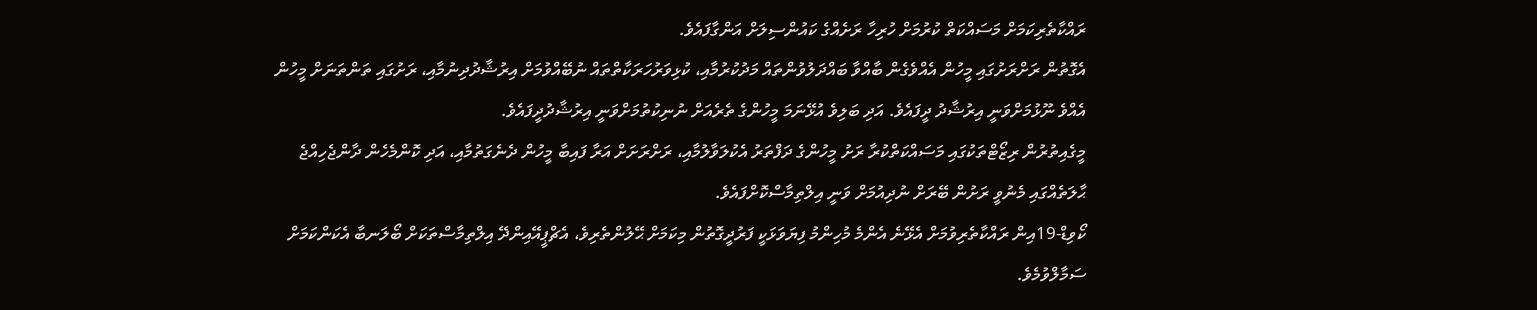ރައްކާތެރިކަމަށް މަސައްކަތް ކުރުމަށް ހުރިހާ ރަށެއްގެ ކައުންސިލަށް އަންގާފައެވެ.
އެގޮތުން ރަށްރަށުގައި މީހުން އެއްވެގެން ބާއްވާ ބައްދަލުވުންތައް މަދުކުރުމާއި، ކުޅިވަރުހަރަކާތްތައް ނުބޭއްވުމަށް އިރުޝާދުދިނުމާއި، ރަށުގައި ތަންތަނަށް މީހުން އެއްވެ ނޫޅުމަށްވަނީ އިރުޝާދު ދީފައެވެ. އަދި ބަލިވެ އުޅޭނަމަ މީހުންގެ ތެރެއަށް ނުނިކުތުމަށްވަނީ އިރުޝާދުދީފައެވެ.
މީގެއިތުރުން ރިޒޯޓްތަކުގައި މަސައްކަތްކުރާ ރަށު މީހުންގެ ދަފްތަރު އެކުލަވާލުމާއި، ރަށްރަށަށް އަރާ ފައިބާ މީހުން ދެނެގަތުމާއި، އަދި ކޮންމެހެން ދާންޖެހިއްޖެ ޙާލަތެއްގައި މެނުވީ ރަށުން ބޭރަށް ނުދިއުމަށް ވަނީ އިލްތިމާސްކޮށްފައެވެ.
ކޯވިޑް-19އިން ރައްކާތެރިވުމަށް އެޅޭނެ އެންމެ މުހިންމު ފިޔަވަޅަކީ ފަރުދީގޮތުން މިކަމަށް ޙޭލުންތެރިވެ، އެޗްޕީއޭއިންދޭ އިލްތިމާސްތަކަށް ބޯލަނބާ އެކަންކަމަށް ސަމާލްވުމެވެ.